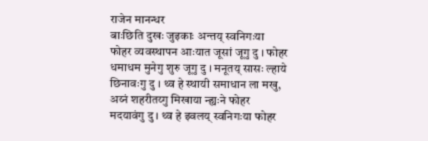राजेन मानन्धर
बाःछिति दुखः जुइकाः अन्तय् स्वनिगःया फोहर व्यवस्थापन आःयात जूसां जूगु दु । फोहर धमाधम मुनेगु शुरु जूगु दु । मनूतय् सासः ल्हाये छिनावःगु दु । थ्व हे स्थायी समाधान ला मखु, अय्नं शहरीतय्गु मिखाया न्ह्यःने फोहर मदयावंगु दु । थ्व हे झ्वलय् स्वनिगःया फोहर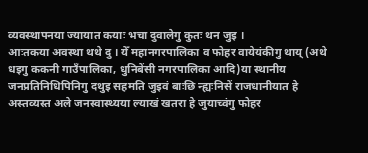व्यवस्थापनया ज्यायात कयाः भचा दुवालेगु कुतः थन जुइ ।
आःतकया अवस्था थथे दु । येँ महानगरपालिका व फोहर वायेयंकीगु थाय् (अथे धइगु ककनी गाउँपालिका, धुनिबेंसी नगरपालिका आदि)या स्थानीय जनप्रतिनिधिपिनिगु दथुइ सहमति जुइवं बाःछि न्ह्यःनिसें राजधानीयात हे अस्तव्यस्त अले जनस्वास्थ्यया ल्याखं खतरा हे जुयाच्वंगु फोहर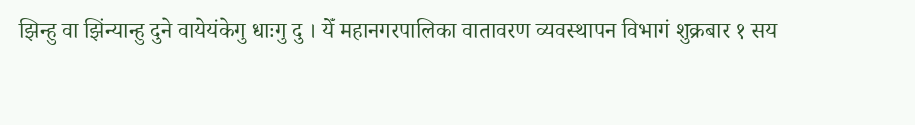झिन्हु वा झिंन्यान्हु दुने वायेयंकेगु धाःगु दु । येँ महानगरपालिका वातावरण व्यवस्थापन विभागं शुक्रबार १ सय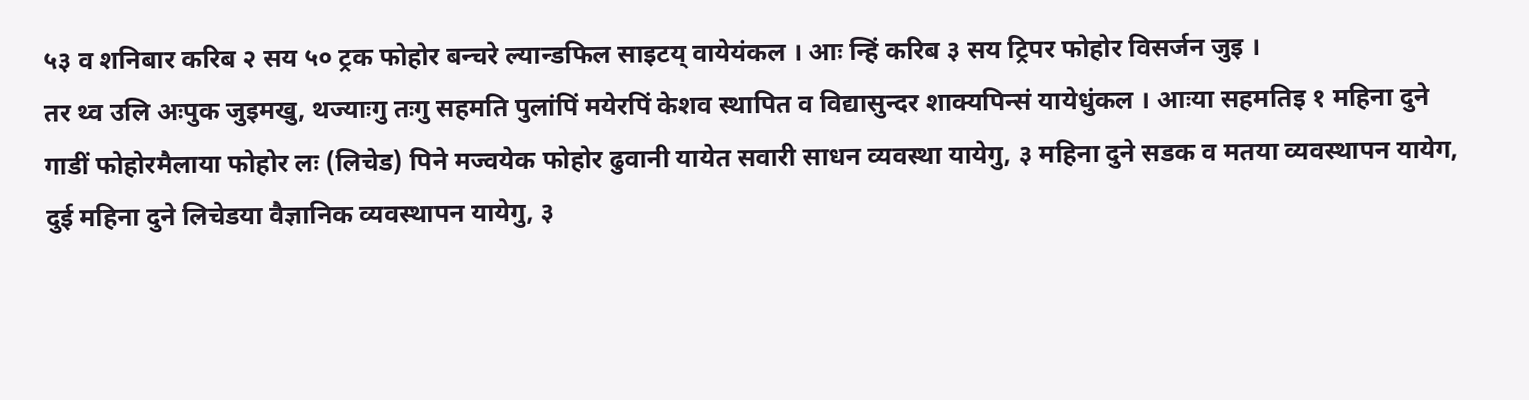५३ व शनिबार करिब २ सय ५० ट्रक फोहोर बन्चरे ल्यान्डफिल साइटय् वायेयंकल । आः न्हिं करिब ३ सय ट्रिपर फोहोर विसर्जन जुइ ।
तर थ्व उलि अःपुक जुइमखु, थज्याःगु तःगु सहमति पुलांपिं मयेरपिं केशव स्थापित व विद्यासुन्दर शाक्यपिन्सं यायेधुंकल । आःया सहमतिइ १ महिना दुने गाडीं फोहोरमैलाया फोहोर लः (लिचेड) पिने मज्वयेक फोहोर ढुवानी यायेत सवारी साधन व्यवस्था यायेगु, ३ महिना दुने सडक व मतया व्यवस्थापन यायेग, दुई महिना दुने लिचेडया वैज्ञानिक व्यवस्थापन यायेगु, ३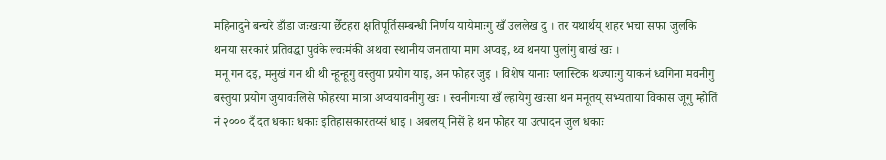महिनादुने बन्चरे डाँडा जःखःया छेँटहरा क्षतिपूर्तिसम्बन्धी निर्णय यायेमाःगु खँ उललेख दु । तर यथार्थय् शहर भचा सफा जुलकि थनया सरकारं प्रतिवद्धा पुवंके ल्वःमंकी अथवा स्थानीय जनताया माग अप्वइ, थ्व थनया पुलांगु बाखं खः ।
मनू गन दइ, मनुखं गन थी थी न्हून्हूगु वस्तुया प्रयोग याइ, अन फोहर जुइ । विशेष यानाः प्लास्टिक थज्याःगु याकनं ध्वगिना मवनीगु बस्तुया प्रयोग जुयावःलिसे फोहरया मात्रा अप्वयावनीगु खः । स्वनीगःया खँ ल्हायेगु खःसा थन मनूतय् सभ्यताया विकास जूगु म्होतिं नं २००० दँ दत धकाः धकाः इतिहासकारतय्सं धाइ । अबलय् निसें हे थन फोहर या उत्पादन जुल धकाः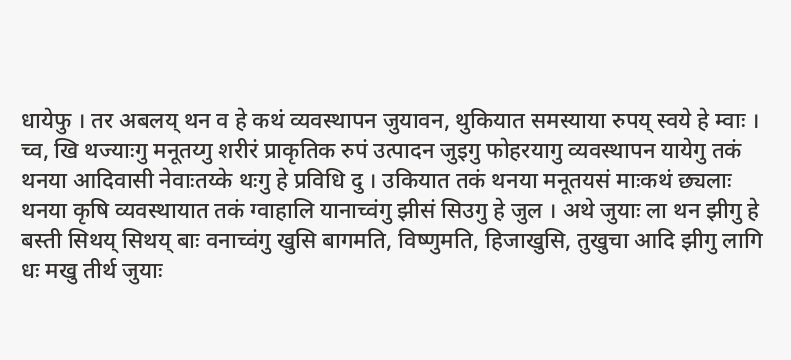धायेफु । तर अबलय् थन व हे कथं व्यवस्थापन जुयावन, थुकियात समस्याया रुपय् स्वये हे म्वाः । च्व, खि थज्याःगु मनूतय्गु शरीरं प्राकृतिक रुपं उत्पादन जुइगु फोहरयागु व्यवस्थापन यायेगु तकं थनया आदिवासी नेवाःतय्के थःगु हे प्रविधि दु । उकियात तकं थनया मनूतयसं माःकथं छ्यलाः थनया कृषि व्यवस्थायात तकं ग्वाहालि यानाच्वंगु झीसं सिउगु हे जुल । अथे जुयाः ला थन झीगु हे बस्ती सिथय् सिथय् बाः वनाच्वंगु खुसि बागमति, विष्णुमति, हिजाखुसि, तुखुचा आदि झीगु लागि धः मखु तीर्थ जुयाः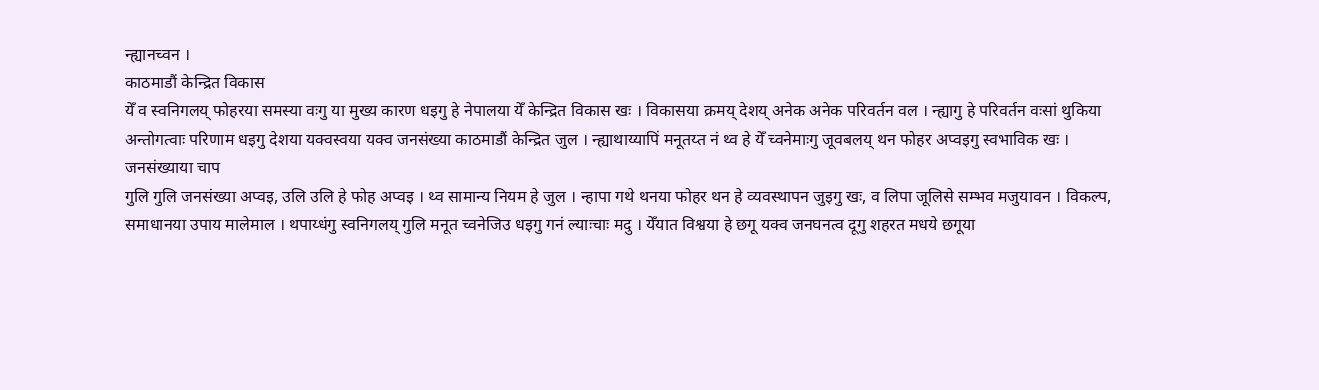न्ह्यानच्वन ।
काठमाडौं केन्द्रित विकास
येँ व स्वनिगलय् फोहरया समस्या वःगु या मुख्य कारण धइगु हे नेपालया येँ केन्द्रित विकास खः । विकासया क्रमय् देशय् अनेक अनेक परिवर्तन वल । न्ह्यागु हे परिवर्तन वःसां थुकिया अन्तोगत्वाः परिणाम धइगु देशया यक्वस्वया यक्व जनसंख्या काठमाडौं केन्द्रित जुल । न्ह्याथाय्यापिं मनूतय्त नं थ्व हे येँ च्वनेमाःगु जूवबलय् थन फोहर अप्वइगु स्वभाविक खः ।
जनसंख्याया चाप
गुलि गुलि जनसंख्या अप्वइ, उलि उलि हे फोह अप्वइ । थ्व सामान्य नियम हे जुल । न्हापा गथे थनया फोहर थन हे व्यवस्थापन जुइगु खः, व लिपा जूलिसे सम्भव मजुयावन । विकल्प, समाधानया उपाय मालेमाल । थपाय्धंगु स्वनिगलय् गुलि मनूत च्वनेजिउ धइगु गनं ल्याःचाः मदु । येँयात विश्वया हे छगू यक्व जनघनत्व दूगु शहरत मधये छगूया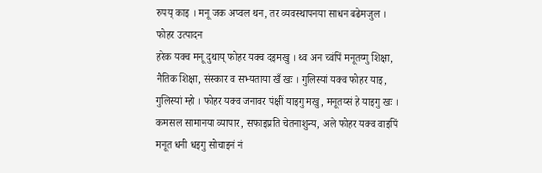रुपय् काइ । मनू जक अप्वल थन, तर व्यवस्थापनया साधन बढेमजुल ।
फोहर उत्पादन
हरेक यक्व मनू दुथाय् फोहर यक्व दइमखु । थ्व अन च्वंपिं मनूतय्गु शिक्षा, नैतिक शिक्षा, संस्कार व सभ्यताया खँ खः । गुलिस्यां यक्व फोहर याइ, गुलिस्यां म्हो । फोहर यक्व जनावर पंक्षीं याइगु मखु, मनूतय्सं हे याइगु खः । कमसल सामानया व्यापार, सफाइप्रति चेतनाशुन्य, अले फोहर यक्व वाइपिं मनूत धनी धइगु सोचाइनं नं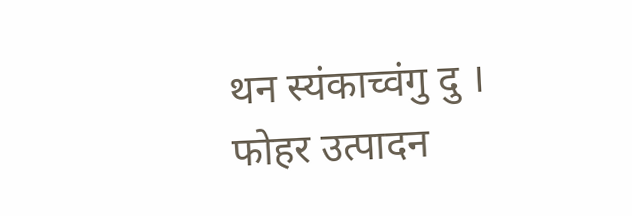थन स्यंकाच्वंगु दु ।
फोहर उत्पादन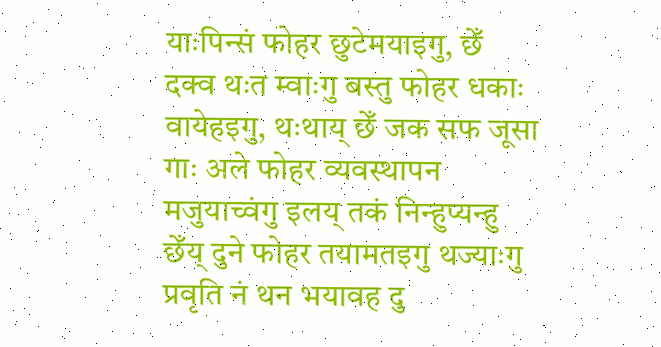याःपिन्सं फोहर छुटेमयाइगु, छेँ दक्व थःत म्वाःगु बस्तु फोहर धकाः वायेहइगु, थःथाय् छेँ जक सफ जूसा गाः अले फोहर व्यवस्थापन मजुयाच्वंगु इलय् तकं निन्हुप्यन्हु छेँय् दुने फोहर तयामतइगु थज्याःगु प्रवृति नं थन भयावह दु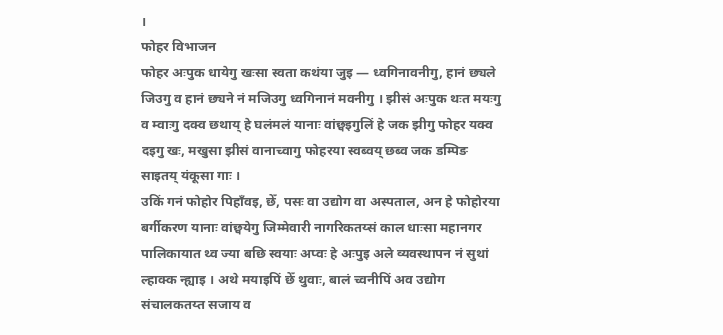।
फोहर विभाजन
फोहर अःपुक धायेगु खःसा स्वता कथंया जुइ — ध्वगिनावनीगु, हानं छ्यले जिउगु व हानं छ्यने नं मजिउगु ध्वगिनानं मवनीगु । झीसं अःपुक थःत मयःगु व म्वाःगु दक्व छथाय् हे घलंमलं यानाः वांछ्वइगुलिं हे जक झीगु फोहर यक्व दइगु खः, मखुसा झीसं वानाच्वागु फोहरया स्वब्वय् छब्व जक डम्पिङ साइतय् यंकूसा गाः ।
उकिं गनं फोहोर पिहाँवइ, छेँ, पसः वा उद्योग वा अस्पताल, अन हे फोहोरया बर्गीकरण यानाः वांछ्वयेगु जिम्मेवारी नागरिकतय्सं काल धाःसा महानगर पालिकायात थ्व ज्या बछि स्वयाः अप्वः हे अःपुइ अले व्यवस्थापन नं सुथां ल्हाक्क न्ह्याइ । अथे मयाइपिं छेँ थुवाः, बालं च्वनीपिं अव उद्योग संचालकतय्त सजाय व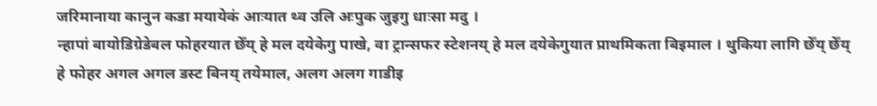जरिमानाया कानुन कडा मयायेकं आःयात थ्व उलि अःपुक जुइगु धाःसा मदु ।
न्हापां बायोडिग्रेडेबल फोहरयात छेँय् हे मल दयेकेगु पाखे, वा ट्रान्सफर स्टेशनय् हे मल दयेकेगुयात प्राथमिकता बिइमाल । थुकिया लागि छेँय् छेँय् हे फोहर अगल अगल डस्ट बिनय् तयेमाल, अलग अलग गाडीइ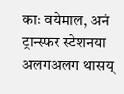काः वयेमाल, अनं ट्रान्स्फर स्टेशनया अलगअलग थासय्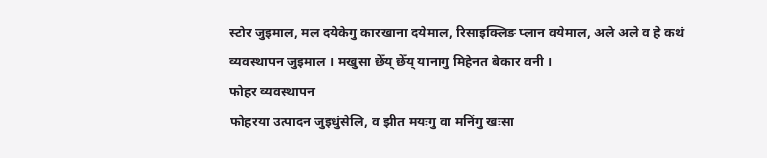स्टोर जुइमाल, मल दयेकेगु कारखाना दयेमाल, रिसाइक्लिङ प्लान वयेमाल, अले अले व हे कथं व्यवस्थापन जुइमाल । मखुसा छेँय् छेँय् यानागु मिहेनत बेकार वनी ।
फोहर व्यवस्थापन
फोहरया उत्पादन जुइधुंसेलि, व झीत मयःगु वा मनिंगु खःसा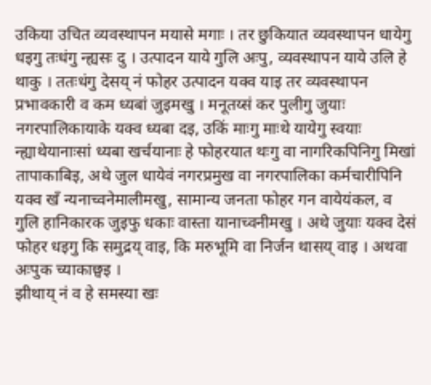उकिया उचित व्यवस्थापन मयासे मगाः । तर छुकियात व्यवस्थापन धायेगु धइगु तःधंगु न्ह्यसः दु । उत्पादन याये गुलि अःपु, व्यवस्थापन याये उलि हे थाकु । ततःधंगु देसय् नं फोहर उत्पादन यक्व याइ तर व्यवस्थापन प्रभावकारी व कम ध्यबां जुइमखु । मनूतय्सं कर पुलीगु जुयाः नगरपालिकायाके यक्व ध्यबा दइ, उकिं माःगु माःथे यायेगु स्वयाः न्ह्याथेयानाःसां ध्यबा खर्चयानाः हे फोहरयात थःगु वा नागरिकपिनिगु मिखां तापाकाबिइ, अथे जुल धायेवं नगरप्रमुख वा नगरपालिका कर्मचारीपिनि यक्व खँ न्यनाच्वनेमालीमखु, सामान्य जनता फोहर गन वायेयंकल, व गुलि हानिकारक जुइफु धकाः वास्ता यानाच्वनीमखु । अथे जुयाः यक्व देसं फोहर धइगु कि समुद्रय् वाइ, कि मरुभूमि वा निर्जन थासय् वाइ । अथवा अःपुक च्याकाछ्वइ ।
झीथाय् नं व हे समस्या खः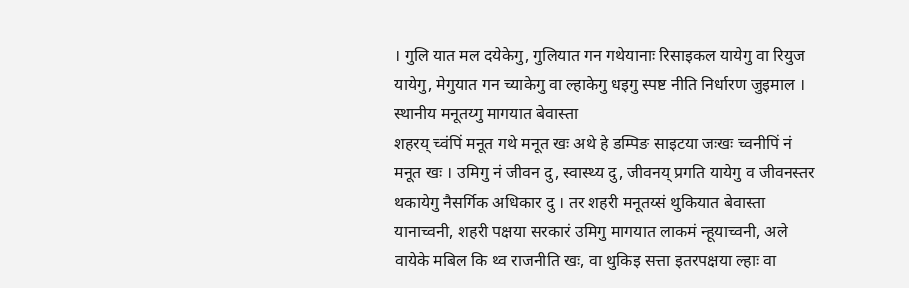। गुलि यात मल दयेकेगु, गुलियात गन गथेयानाः रिसाइकल यायेगु वा रियुज यायेगु, मेगुयात गन च्याकेगु वा ल्हाकेगु धइगु स्पष्ट नीति निर्धारण जुइमाल ।
स्थानीय मनूतय्गु मागयात बेवास्ता
शहरय् च्वंपिं मनूत गथे मनूत खः अथे हे डम्पिङ साइटया जःखः च्वनीपिं नं मनूत खः । उमिगु नं जीवन दु, स्वास्थ्य दु, जीवनय् प्रगति यायेगु व जीवनस्तर थकायेगु नैसर्गिक अधिकार दु । तर शहरी मनूतय्सं थुकियात बेवास्ता यानाच्वनी, शहरी पक्षया सरकारं उमिगु मागयात लाकमं न्हूयाच्वनी, अले वायेके मबिल कि थ्व राजनीति खः, वा थुकिइ सत्ता इतरपक्षया ल्हाः वा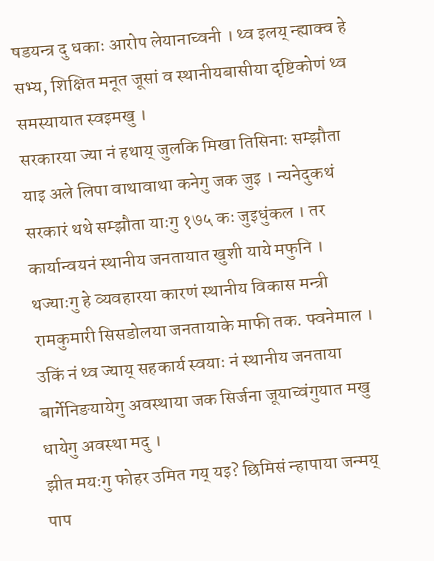षडयन्त्र दु धकाः आरोप लेयानाच्वनी । थ्व इलय् न्ह्याक्व हे सभ्य, शिक्षित मनूत जूसां व स्थानीयबासीया दृष्टिकोणं थ्व समस्यायात स्वइमखु ।
सरकारया ज्या नं हथाय् जुलकि मिखा तिसिनाः सम्झौता याइ अले लिपा वाथावाथा कनेगु जक जुइ । न्यनेदुकथं सरकारं थथे सम्झौता याःगु १७५ कः जुइधुंकल । तर कार्यान्वयनं स्थानीय जनतायात खुशी याये मफुनि । थज्याःगु हे व्यवहारया कारणं स्थानीय विकास मन्त्री रामकुमारी सिसडोलया जनतायाके माफी तक. फ्वनेमाल । उकिं नं थ्व ज्याय् सहकार्य स्वयाः नं स्थानीय जनताया बार्गेनिङयायेगु अवस्थाया जक सिर्जना जूयाच्वंगुयात मखु धायेगु अवस्था मदु ।
झीत मयःगु फोहर उमित गय् यइ? छिमिसं न्हापाया जन्मय् पाप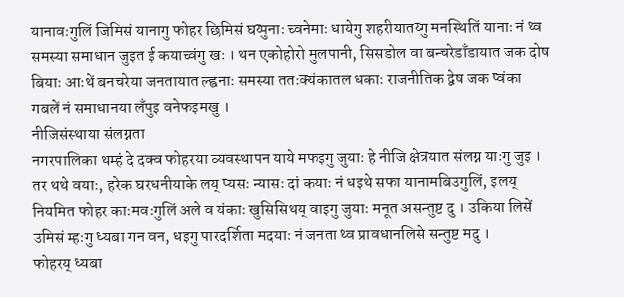यानावःगुलिं जिमिसं यानागु फोहर छिमिसं घय्पुनाः च्वनेमाः धायेगु शहरीयातय्गु मनस्थितिं यानाः नं थ्व समस्या समाधान जुइत ई कयाच्वंगु खः । थन एकोहोरो मुलपानी, सिसडोल वा बन्चरेडाँडायात जक दोष बियाः आःथें बनचरेया जनतायात ल्ह्वनाः समस्या ततःक्यंकातल धकाः राजनीतिक द्वेष जक प्वंका गबलें नं समाधानया लँपुइ वनेफइमखु ।
नीजिसंस्थाया संलग्नता
नगरपालिका थम्हं दे दक्व फोहरया व्यवस्थापन याये मफइगु जुयाः हे नीजि क्षेत्रयात संलग्न याःगु जुइ । तर थथे वयाः, हरेक घरधनीयाके लय् प्यसः न्यासः दां कयाः नं धइथे सफा यानामबिउगुलिं, इलय् नियमित फोहर काःमवःगुलिं अले व यंकाः खुसिसिथय् वाइगु जुयाः मनूत असन्तुष्ट दु । उकिया लिसें उमिसं म्हःगु ध्यबा गन वन, धइगु पारदर्शिता मदयाः नं जनता थ्व प्रावधानलिसे सन्तुष्ट मदु ।
फोहरय् ध्यबा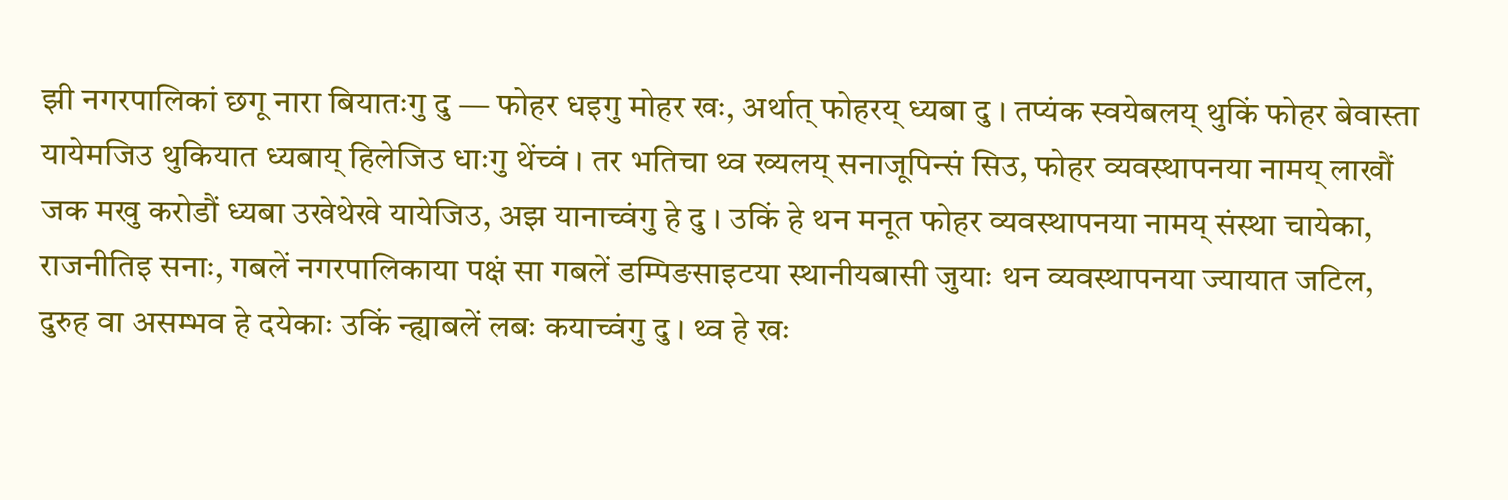झी नगरपालिकां छगू नारा बियातःगु दु — फोहर धइगु मोहर खः, अर्थात् फोहरय् ध्यबा दु । तप्यंक स्वयेबलय् थुकिं फोहर बेवास्ता यायेमजिउ थुकियात ध्यबाय् हिलेजिउ धाःगु थेंच्वं । तर भतिचा थ्व ख्यलय् सनाजूपिन्सं सिउ, फोहर व्यवस्थापनया नामय् लाखौं जक मखु करोडौं ध्यबा उखेथेखे यायेजिउ, अझ यानाच्वंगु हे दु । उकिं हे थन मनूत फोहर व्यवस्थापनया नामय् संस्था चायेका, राजनीतिइ सनाः, गबलें नगरपालिकाया पक्षं सा गबलें डम्पिङसाइटया स्थानीयबासी जुयाः थन व्यवस्थापनया ज्यायात जटिल, दुरुह वा असम्भव हे दयेकाः उकिं न्ह्याबलें लबः कयाच्वंगु दु । थ्व हे खः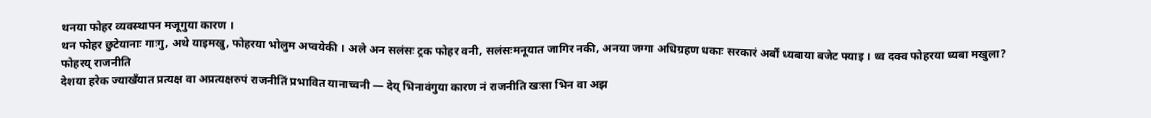थनया फोहर व्यवस्थापन मजूगुया कारण ।
थन फोहर छुटेयानाः गाःगु, अथे याइमखु, फोहरया भोलुम अप्वयेकी । अले अन सलंसः ट्रक फोहर वनी, सलंसःमनूयात जागिर नकी, अनया जग्गा अधिग्रहण धकाः सरकारं अर्बौं ध्यबाया बजेट फ्याइ । थ्व दक्व फोहरया ध्यबा मखुला?
फोहरय् राजनीति
देशया हरेक ज्याखँयात प्रत्यक्ष वा अप्रत्यक्षरुपं राजनीतिं प्रभावित यानाच्वनी — देय् भिनावंगुया कारण नं राजनीति खःसा भिन वा अझ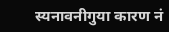स्यनावनीगुया कारण नं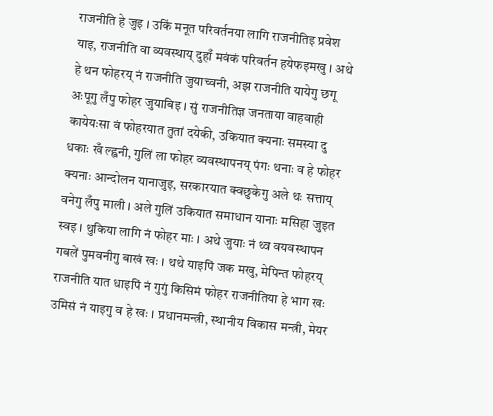राजनीति हे जुइ । उकिं मनूत परिवर्तनया लागि राजनीतिइ प्रवेश याइ, राजनीति वा व्यवस्थाय् दुहाँ मवंकं परिवर्तन हयेफइमखु । अथे हे थन फोहरय् नं राजनीति जुयाच्वनी, अझ राजनीति यायेगु छगू अःपूगु लँपु फोहर जुयाबिइ । सुं राजनीतिज्ञ जनताया वाहवाही कायेयःसा वं फोहरयात तुतां दयेकी, उकियात क्यनाः समस्या दु धकाः खँ ल्ह्वनी, गुलिं ला फोहर व्यवस्थापनय् पंगः थनाः व हे फोहर क्यनाः आन्दोलन यानाजुइ, सरकारयात क्वछुकेगु अले थः सत्ताय् वनेगु लँपु माली । अले गुलिं उकियात समाधान यानाः मसिहा जुइत स्वइ । थुकिया लागि नं फोहर माः । अथे जुयाः नं थ्व वयवस्थापन गबलें पुमवनीगु बाखं खः । थथे याइपिं जक मखु, मेपिन्त फोहरय् राजनीति यात धाइपिं नं गुगुं किसिमं फोहर राजनीतिया हे भाग खः उमिसं नं याइगु व हे खः । प्रधानमन्त्री, स्थानीय विकास मन्त्री, मेयर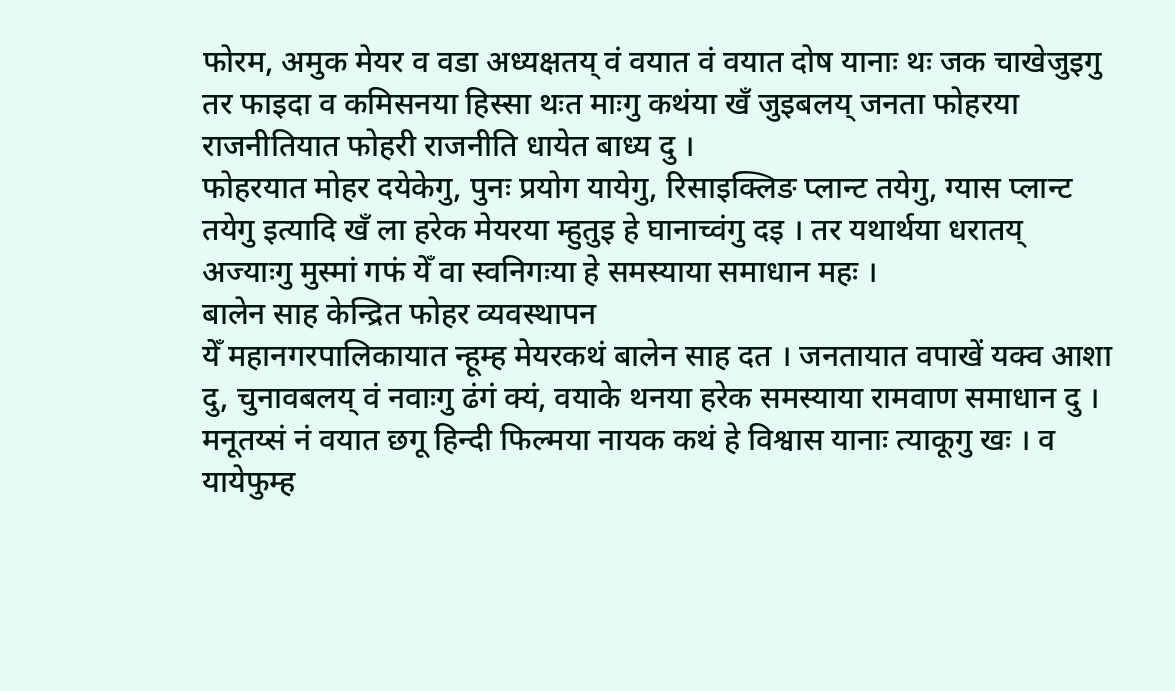फोरम, अमुक मेयर व वडा अध्यक्षतय् वं वयात वं वयात दोष यानाः थः जक चाखेजुइगु तर फाइदा व कमिसनया हिस्सा थःत माःगु कथंया खँ जुइबलय् जनता फोहरया राजनीतियात फोहरी राजनीति धायेत बाध्य दु ।
फोहरयात मोहर दयेकेगु, पुनः प्रयोग यायेगु, रिसाइक्लिङ प्लान्ट तयेगु, ग्यास प्लान्ट तयेगु इत्यादि खँ ला हरेक मेयरया म्हुतुइ हे घानाच्वंगु दइ । तर यथार्थया धरातय् अज्याःगु मुस्मां गफं येँ वा स्वनिगःया हे समस्याया समाधान महः ।
बालेन साह केन्द्रित फोहर व्यवस्थापन
येँ महानगरपालिकायात न्हूम्ह मेयरकथं बालेन साह दत । जनतायात वपाखें यक्व आशा दु, चुनावबलय् वं नवाःगु ढंगं क्यं, वयाके थनया हरेक समस्याया रामवाण समाधान दु । मनूतय्सं नं वयात छगू हिन्दी फिल्मया नायक कथं हे विश्वास यानाः त्याकूगु खः । व यायेफुम्ह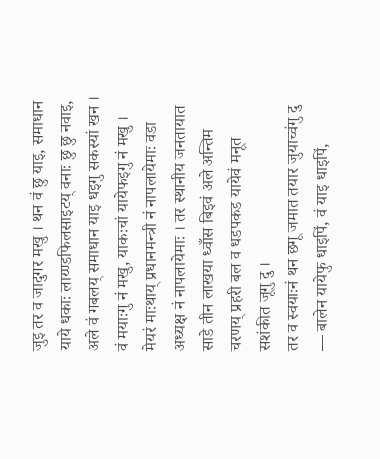जुइ तर व जादुगर मखु । थन वं छु याइ, समाधान याये धकाः लाय्ण्डफिलसाइटय् वनाः छु छु नवाइ, अले वं गबलय् समाधान याइ धइगु सकस्यां खन । वं मयाःगु नं मखु, याकःचां यायेफइगु नं मखु । मेयरं माःथाय् प्रधानमन्त्री नं नापलायेमाः वडा अध्यक्ष नं नापलायेमाः । तर स्थानीय जनतायात साडे तीन लाखया ध्वाँस बिइवं अले अन्तिम चरणय् प्रहरी बल व धडपकड यायेवं मनूत सशंकीत जूगु दु ।
तर व स्वयाःनं थन छगू जमात तयार जुयाच्वंगु दु — बालेन यायेफु धाइपिं, वं याइ धाइपिं,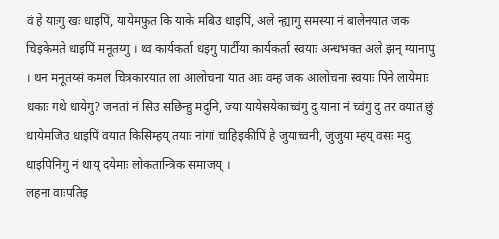वं हे याःगु खः धाइपिं, यायेमफुत कि याके मबिउ धाइपिं, अले न्ह्यागु समस्या नं बालेनयात जक चिइकेमते धाइपिं मनूतय्गु । थ्व कार्यकर्ता धइगु पार्टीया कार्यकर्ता स्वयाः अन्धभक्त अले झन् ग्यानापु । थन मनूतय्सं कमल चित्रकारयात ला आलोचना यात आः वम्ह जक आलोचना स्वयाः पिने लायेमाः धकाः गथे धायेगु? जनतां नं सिउ सछिन्हु मदुनि, ज्या यायेसयेकाच्वंगु दु याना नं च्वंगु दु तर वयात छुं धायेमजिउ धाइपिं वयात किसिम्हय् तयाः नांगां चाहिइकीपिं हे जुयाच्वनी, जुजुया म्हय् वसः मदु धाइपिनिगु नं थाय् दयेमाः लोकतान्त्रिक समाजय् ।
लहना वाःपतिइ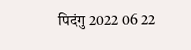पिदंगु 2022 06 22